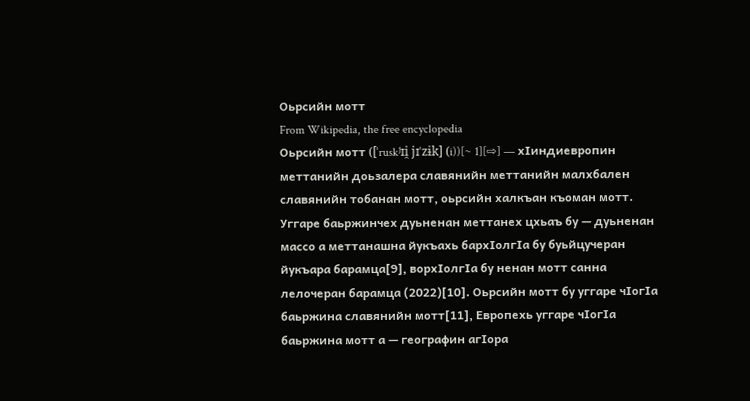Оьрсийн мотт
From Wikipedia, the free encyclopedia
Оьрсийн мотт ([ˈruskʲɪi̯ jɪˈzɨk] (i))[~ 1][⇨] — хӀиндиевропин меттанийн доьзалера славянийн меттанийн малхбален славянийн тобанан мотт, оьрсийн халкъан къоман мотт. Уггаре баьржинчех дуьненан меттанех цхьаъ бу — дуьненан массо а меттанашна йукъахь бархӀолгӀа бу буьйцучеран йукъара барамца[9], ворхӀолгӀа бу ненан мотт санна лелочеран барамца (2022)[10]. Оьрсийн мотт бу уггаре чӀогӀа баьржина славянийн мотт[11], Европехь уггаре чӀогӀа баьржина мотт а — географин агӀора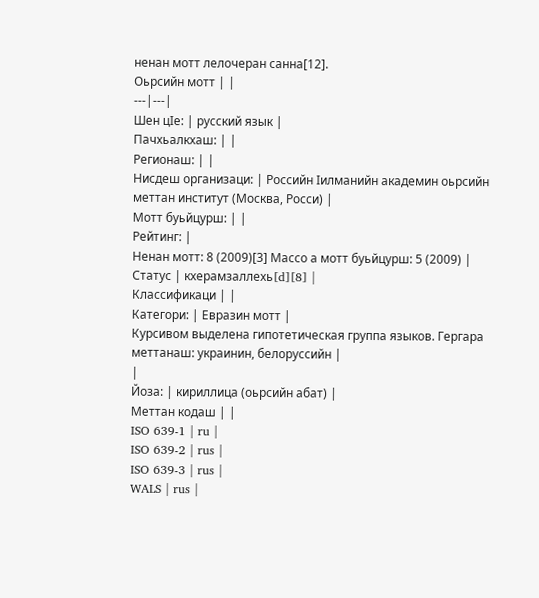ненан мотт лелочеран санна[12].
Оьрсийн мотт | |
---|---|
Шен цӀе: | русский язык |
Пачхьалкхаш: | |
Регионаш: | |
Нисдеш организаци: | Российн Ӏилманийн академин оьрсийн меттан институт (Москва, Росси) |
Мотт буьйцурш: | |
Рейтинг: |
Ненан мотт: 8 (2009)[3] Массо а мотт буьйцурш: 5 (2009) |
Статус | кхерамзаллехь[d][8] |
Классификаци | |
Категори: | Евразин мотт |
Курсивом выделена гипотетическая группа языков. Гергара меттанаш: украинин, белоруссийн |
|
Йоза: | кириллица (оьрсийн абат) |
Меттан кодаш | |
ISO 639-1 | ru |
ISO 639-2 | rus |
ISO 639-3 | rus |
WALS | rus |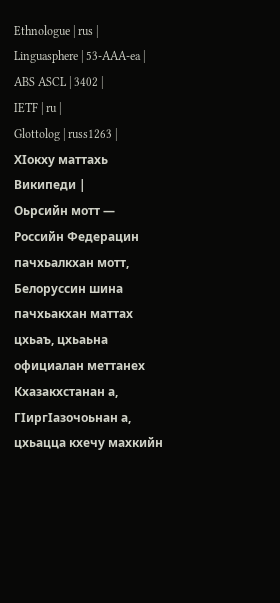Ethnologue | rus |
Linguasphere | 53-AAA-ea |
ABS ASCL | 3402 |
IETF | ru |
Glottolog | russ1263 |
ХӀокху маттахь Википеди |
Оьрсийн мотт — Российн Федерацин пачхьалкхан мотт, Белоруссин шина пачхьакхан маттах цхьаъ, цхьаьна официалан меттанех Кхазакхстанан а, ГӀиргӀазочоьнан а, цхьацца кхечу махкийн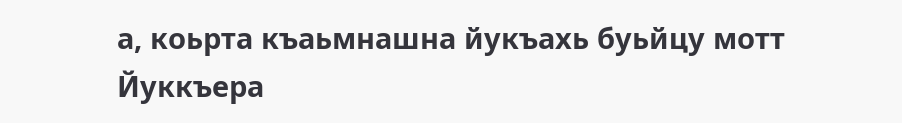а, коьрта къаьмнашна йукъахь буьйцу мотт Йуккъера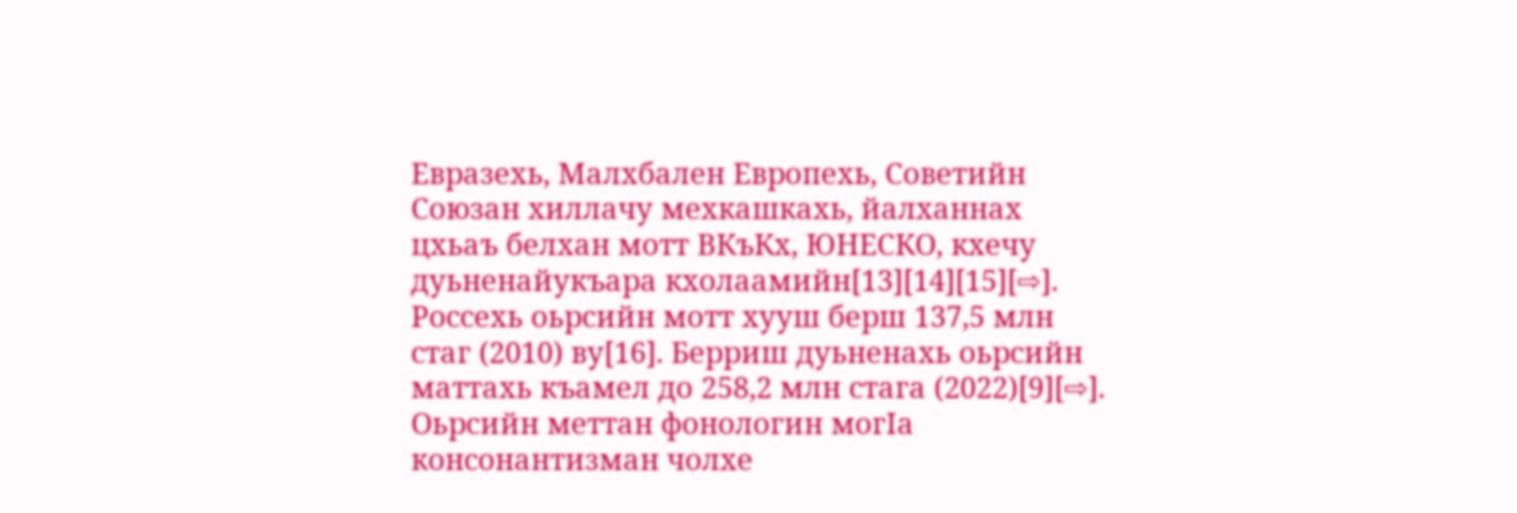Евразехь, Малхбален Европехь, Советийн Союзан хиллачу мехкашкахь, йалханнах цхьаъ белхан мотт ВКъКх, ЮНЕСКО, кхечу дуьненайукъара кхолаамийн[13][14][15][⇨].
Россехь оьрсийн мотт хууш берш 137,5 млн стаг (2010) ву[16]. Берриш дуьненахь оьрсийн маттахь къамел до 258,2 млн стага (2022)[9][⇨].
Оьрсийн меттан фонологин могӀа консонантизман чолхе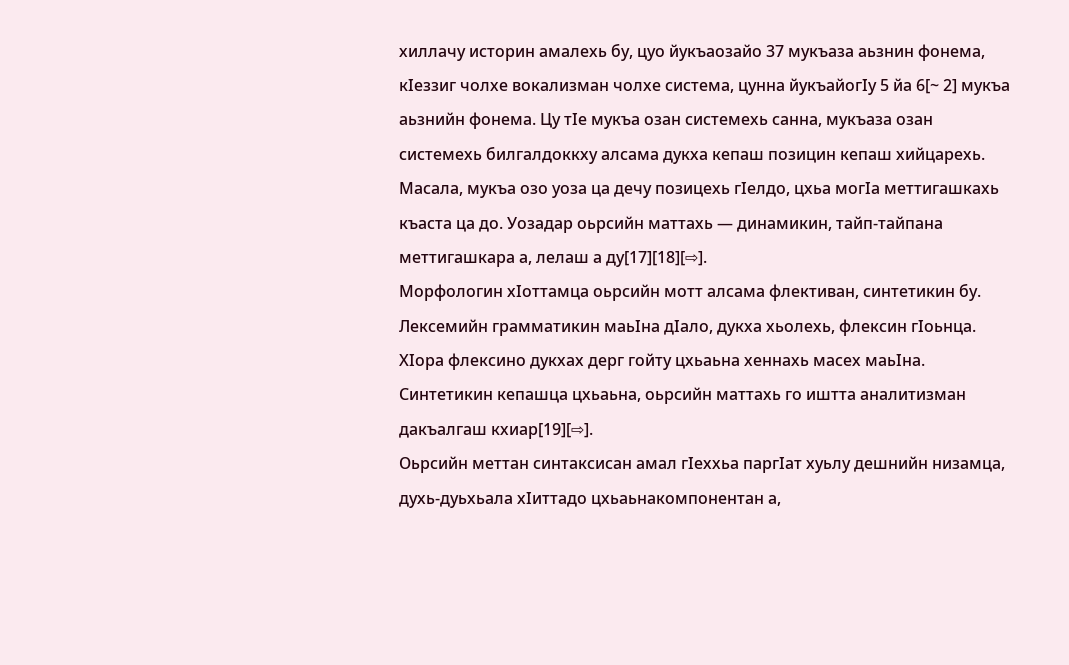хиллачу историн амалехь бу, цуо йукъаозайо 37 мукъаза аьзнин фонема, кӀеззиг чолхе вокализман чолхе система, цунна йукъайогӀу 5 йа 6[~ 2] мукъа аьзнийн фонема. Цу тӀе мукъа озан системехь санна, мукъаза озан системехь билгалдоккху алсама дукха кепаш позицин кепаш хийцарехь. Масала, мукъа озо уоза ца дечу позицехь гӀелдо, цхьа могӀа меттигашкахь къаста ца до. Уозадар оьрсийн маттахь — динамикин, тайп-тайпана меттигашкара а, лелаш а ду[17][18][⇨].
Морфологин хӀоттамца оьрсийн мотт алсама флективан, синтетикин бу. Лексемийн грамматикин маьӀна дӀало, дукха хьолехь, флексин гӀоьнца. ХӀора флексино дукхах дерг гойту цхьаьна хеннахь масех маьӀна. Синтетикин кепашца цхьаьна, оьрсийн маттахь го иштта аналитизман дакъалгаш кхиар[19][⇨].
Оьрсийн меттан синтаксисан амал гӀеххьа паргӀат хуьлу дешнийн низамца, духь-дуьхьала хӀиттадо цхьаьнакомпонентан а,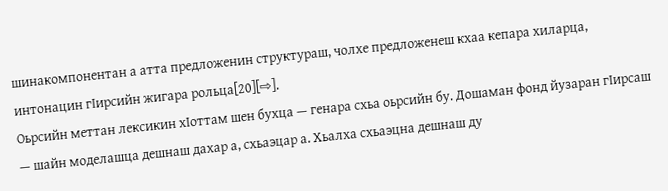шинакомпонентан а атта предложенин структураш, чолхе предложенеш кхаа кепара хиларца, интонацин гӀирсийн жигара рольца[20][⇨].
Оьрсийн меттан лексикин хӀоттам шен бухца — генара схьа оьрсийн бу. Дошаман фонд йузаран гӀирсаш — шайн моделашца дешнаш дахар а, схьаэцар а. Хьалха схьаэцна дешнаш ду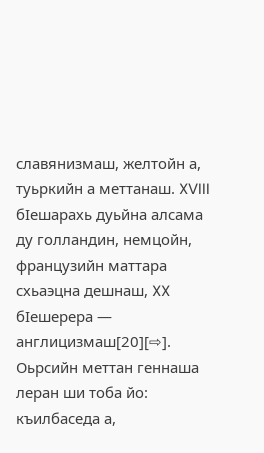славянизмаш, желтойн а, туьркийн а меттанаш. XVIII бӀешарахь дуьйна алсама ду голландин, немцойн, французийн маттара схьаэцна дешнаш, XX бӀешерера — англицизмаш[20][⇨].
Оьрсийн меттан геннаша леран ши тоба йо: къилбаседа а,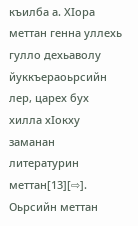къилба а. ХӀора меттан генна уллехь гулло дехьаволу йуккъераоьрсийн лер, царех бух хилла хӀокху заманан литературин меттан[13][⇨].
Оьрсийн меттан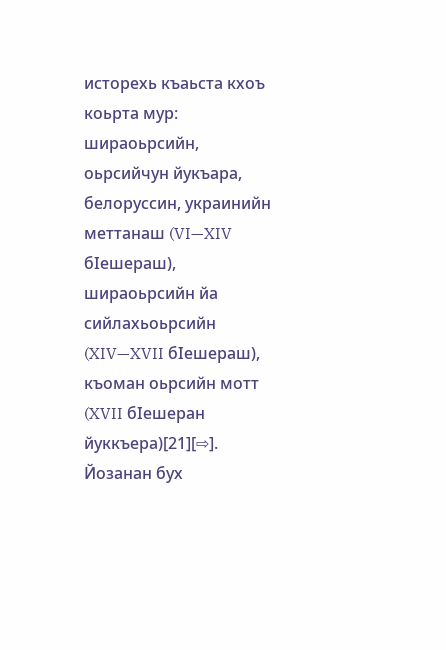исторехь къаьста кхоъ коьрта мур: шираоьрсийн, оьрсийчун йукъара, белоруссин, украинийн меттанаш (VI—XIV бӀешераш), шираоьрсийн йа сийлахьоьрсийн (XIV—XVII бӀешераш), къоман оьрсийн мотт (XVII бӀешеран йуккъера)[21][⇨]. Йозанан бух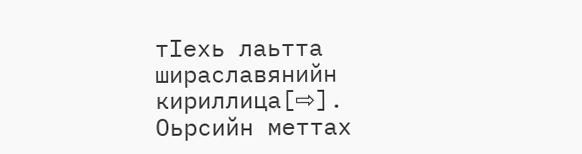тӀехь лаьтта шираславянийн кириллица[⇨].
Оьрсийн меттах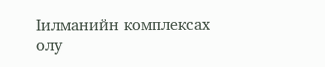Ӏилманийн комплексах олу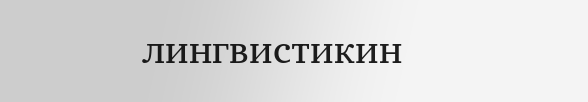лингвистикин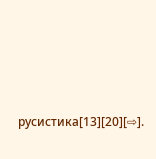русистика[13][20][⇨].